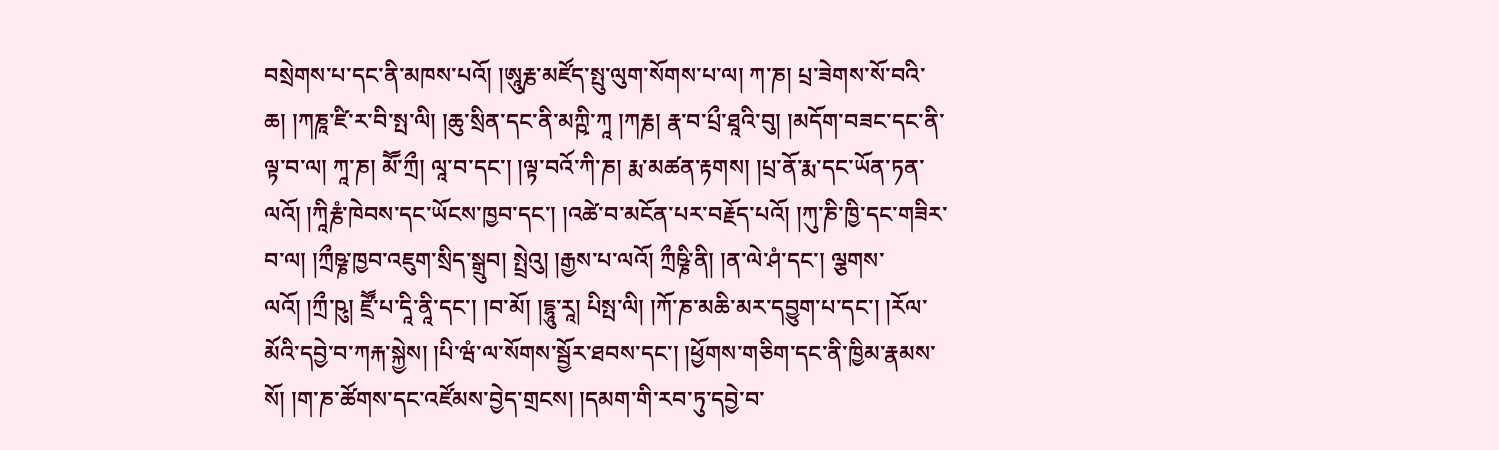བསྲེགས་པ་དང་ནི་མཁས་པའོ། །ཨཱུརྞ་མཛོད་སྤུ་ལུག་སོགས་པ་ལ། ཀ་ཎ། པྲ་ཟེགས་སོ་བའི་ཆ། །ཀཎཱ་ཛི་ར་བི་སྤ་ལི། །ཆུ་སྲིན་དང་ནི་མཀྵི་ཀཱ །ཀརྞ། རྣ་བ་པྲྀ་ཐཱའི་བུ། །མདོག་བཟང་དང་ནི་ལྟ་བ་ལ། ཀཱ་ཎ། མཽ་ཀྲྀ། ལཱ་བ་དང་། །ལྟ་བའོ་ཀི་ཎ། རྨ་མཚན་རྟགས། །པྲ་ནོ་རྨ་དང་ཡོན་ཏན་ལའོ། །ཀཱིརྞཾ་ཁེབས་དང་ཡོངས་ཁྱབ་དང་། །འཚེ་བ་མངོན་པར་བརྗོད་པའོ། །ཀུ་ཎི་ཁྱི་དང་གཟིར་བ་ལ། །ཀྲྀཥྞ་ཁྱབ་འཇུག་སྲིད་སྒྲུབ། སྤྲེའུ། །རྒྱས་པ་ལའོ། ཀྲྀཥྞི་ནི། །ན་ལེ་ཤཾ་དང་། ལྕགས་ལའོ། །ཀྲྀ་ཥུ། ཛྲཽ་པ་དཱི་ནཱི་དང་། །བ་མོ། །དྷཱུ་རཱ། པིསྤ་ལི། །ཀོ་ཎ་མཆི་མར་དབྱུག་པ་དང་། །རོལ་མོའི་དབྱེ་བ་ཀརྐ་སྐྱེས། །པི་ཝཾ་ལ་སོགས་སྦྱོར་ཐབས་དང་། །ཕྱོགས་གཅིག་དང་ནི་ཁྱིམ་རྣམས་སོ། །ག་ཎ་ཚོགས་དང་འཛོམས་བྱེད་གྲངས། །དམག་གི་རབ་ཏུ་དབྱེ་བ་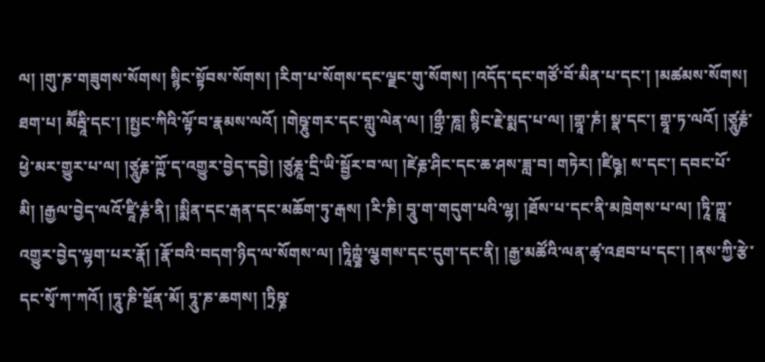ལ། །གུ་ཎ་གཟུགས་སོགས། སྙིང་སྟོབས་སོགས། །རིག་པ་སོགས་དང་ལྗང་གུ་སོགས། །འདོད་དང་གཙོ་བོ་མིན་པ་དང་། །མཚམས་སོགས། ཐག་པ། མཽརྦཱི་དང་། །སྤྱང་ཀིའི་ལྟོ་བ་རྣམས་ལའོ། །གེཥྞུ་གར་དང་གླུ་ལེན་ལ། །གྷྲྀ་ཎཱ། སྙིང་རྗེ་སྨད་པ་ལ། །གྷཱ་ཎཾ། སྣ་དང་། གྷཱ་ཏ་ལའོ། །ཙཱུརྞཾ་ཕྱེ་མར་གྱུར་པ་ལ། །ཙཱུརྞ་ཀྵོ་ད་འགྱུར་བྱེད་དབྱེ། །ཙུརྞཱ་དྲི་ཡི་སྦྱོར་བ་ལ། །ཛེརྞ་ཤིང་དང་ཆ་ཤས་ཟླ་བ། གཏེར། །ཛིཥྞ། ས་དང་། དབང་པོ་མི། །རྒྱལ་བྱེད་ལའོ་ཛཱི་རྞཾ་ནི། །སྨིན་དང་རྒན་དང་མཆོག་ཏུ་རྒས། །རི་ཎི། བཱུ་ག་གདུག་པའི་ལྷ། །ཐོས་པ་དང་ནི་མཁྲེགས་པ་ལ། །ཏཱི་ཀྵཱ་འགྱུར་བྱེད་ལྷག་པར་རྣོ། །རྣོ་བའི་བདག་ཉིད་ལ་སོགས་ལ། །ཏཱིཀྵྞཾ་ལྕགས་དང་དུག་དང་ནི། །རྒྱ་མཚོའི་ལན་ཚྭ་འཐབ་པ་དང་། །ནས་ཀྱི་རྩེ་དང་སྭོ་ཀ་ཀའོ། །ཏཱུ་ཎི་སྔོན་མོ། ཏཱུ་ཎ་ཆགས། །ཏྲིཥྞ་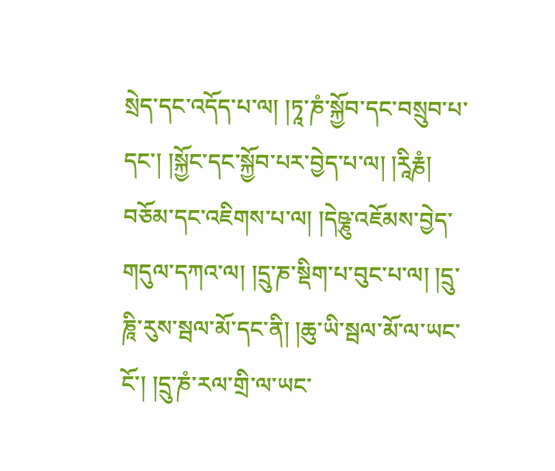སྲེད་དང་འདོད་པ་ལ། །ཏཱ་ཎཾ་སྐྱོབ་དང་བསྲུབ་པ་དང་། །སྐྱོང་དང་སྐྱོབ་པར་བྱེད་པ་ལ། །རཱིརྞཾ། བཅོམ་དང་འཇིགས་པ་ལ། །དེཥྞུ་འཇོམས་བྱེད་གདུལ་དཀའ་ལ། །དྲུ་ཎ་སྡིག་པ་བུང་པ་ལ། །དྲུ་ཎཱི་རུས་སྦལ་མོ་དང་ནི། །ཆུ་ཡི་སྦལ་མོ་ལ་ཡང་ངོ་། །དྲུ་ཎཾ་རལ་གྲི་ལ་ཡང་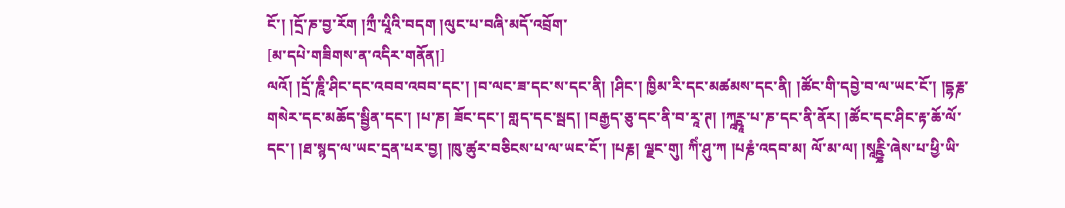ངོ་། །དྲོ་ཎ་བྱ་རོག །ཀྲྀ་པཱིའི་བདག །ལུང་པ་བཞི་མདོ་འབྲོག་
[མ་དཔེ་གཟིགས་ན་འདིར་གནོན།]
ལའོ། །དྲོ་ཎཱི་ཤིང་དང་འབབ་འབབ་དང་། །བ་ལང་ཟ་དང་ས་དང་ནི། །ཤིང་། ཁྱིམ་རི་དང་མཚམས་དང་ནི། །ཚོང་གི་དབྱེ་བ་ལ་ཡང་ངོ་། །དྷརྞ་གསེར་དང་མཆོད་སྦྱིན་དང་། །པ་ཎ། ཟོང་དང་། གླད་དང་སྦད། །བརྒྱད་ཅུ་དང་ནི་བ་རཱ་ཊ། །ཀཱཪྵཱ་པ་ཎ་དང་ནི་ནོར། །ཚོང་དང་ཤིང་རྟ་ཆོ་ལོ་དང་། །ཐ་སྙད་ལ་ཡང་དྲན་པར་བྱ། །ཁུ་ཚུར་བཅིངས་པ་ལ་ཡང་ངོ་། །པརྞ། ལྗང་གུ། ཀིཾ་ཤུ་ཀ །པརྞཾ་འདབ་མ། ལོ་མ་ལ། །སཱཪྵྞི་ཞེས་པ་ཕྱི་ཡི་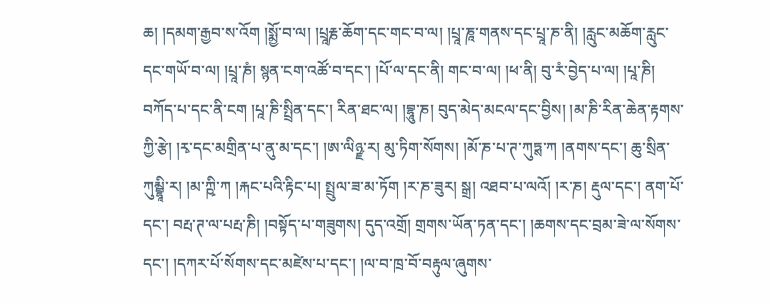ཆ། །དམག་རྒྱབ་ས་འོག །སྨྱོ་བ་ལ། །པྲཱརྞ་ཆོག་དང་གང་བ་ལ། །པྲཱ་ཎཱ་གནས་དང་པྲཱ་ཎ་ནི། །རླུང་མཆོག་རླུང་དང་གཡོ་བ་ལ། །པྲཱ་ཎཾ། སྙན་ངག་འཚོ་བ་དང་། །པོ་ལ་དང་ནི། གང་བ་ལ། །ཕ་ནི། བུ་རཾ་བྱེད་པ་ལ། །པཱ་ཎི། བཀོད་པ་དང་ནི་ངག །པཱ་ཎི་སྤྲིན་དང་། རིན་ཐང་ལ། །བྷཱུ་ཎ། བུད་མེད་མངལ་དང་བྱིས། །མ་ཎི་རིན་ཆེན་རྟགས་ཀྱི་རྩེ། །རྭ་དང་མགྲིན་པ་ནུ་མ་དང་། །ཨ་ལིཉྫ་ར། མུ་ཏིག་སོགས། །མོ་ཎ་པ་ཊ་ཀུཏྶ་ཀ །ནགས་དང་། ཆུ་སྲིན་ཀུམྦྷཱི་ར། །མ་ཀྵི་ཀ །རྐང་པའི་རྟིང་པ། སྤྲུལ་ཟ་མ་ཏོག །ར་ཎ་ཟུར། སྒྲ། འཐབ་པ་ལའོ། །ར་ཎ། རྡུལ་དང་། ནག་པོ་དང་། བརྤ་ཊ་ལ་པརྤ་ཎི། །བསྟོད་པ་གཟུགས། དུད་འགྲོ། གྲགས་ཡོན་ཏན་དང་། །ཆགས་དང་བྲམ་ཟེ་ལ་སོགས་དང་། །དཀར་པོ་སོགས་དང་མཛེས་པ་དང་། །ལ་བ་ཁྲ་བོ་བརྟུལ་ཞུགས་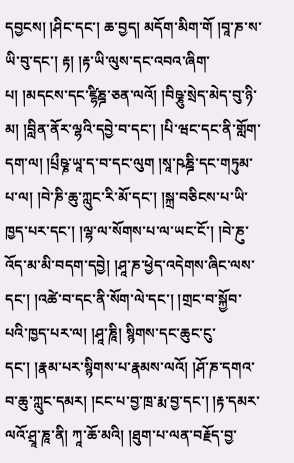དབྱངས། །ཤིང་དང་། ཆ་བྱད། མདོག་མིག་གོ །བཱ་ཎ་ས་ཡི་བུ་དང་། རྟ། །རྟ་ཡི་ལུས་དང་འབའ་ཞིག་པ། །མདངས་དང་ཛྷིཎྜ་ཅན་ལའོ། །བིཥྞུ་སྲེད་མེད་བུ་ཉི་མ། །བླིན་ནོར་ལྷའི་དབྱེ་བ་དང་། །པི་ཝང་དང་ནི་གློག་དག་ལ། །པྲྀཥྞ་ཡཱ་ད་བ་དང་ལུག །སཱ་ཥཎྜི་དང་གཏུམ་པ་ལ། །བེ་ཎི་ཆུ་ཀླུང་རི་མོ་དང་། །སྐྲ་བཅིངས་པ་ཡི་ཁྱད་པར་དང་། །ལྷ་ལ་སོགས་པ་ལ་ཡང་ངོ་། །བེ་ཎུ་འོད་མ་མི་བདག་དབྱེ། །ཤཱ་ཎ་ཕྱེད་འདེགས་ཞིང་ལས་དང་། །འཚེ་བ་དང་ནི་སོག་ལེ་དང་། །གྲང་བ་སྐྱོབ་པའི་ཁྱད་པར་ལ། །ཤཱ་ཎཱི། སྙིགས་དང་ཆུང་ངུ་དང་། །རྣམ་པར་སྙིགས་པ་རྣམས་ལའོ། །ཤོ་ཎ་དགའ་བ་ཆུ་ཀླུང་དམར། །ངང་པ་བྱ་ཁྲ་རྨ་བྱ་དང་། །རྟ་དམར་ལའོ་ཤྲཱ་ཎཱ་ནི། ཀཱ་ཆོ་མའི། །ཐུག་པ་ལན་བརྗོད་བྱ་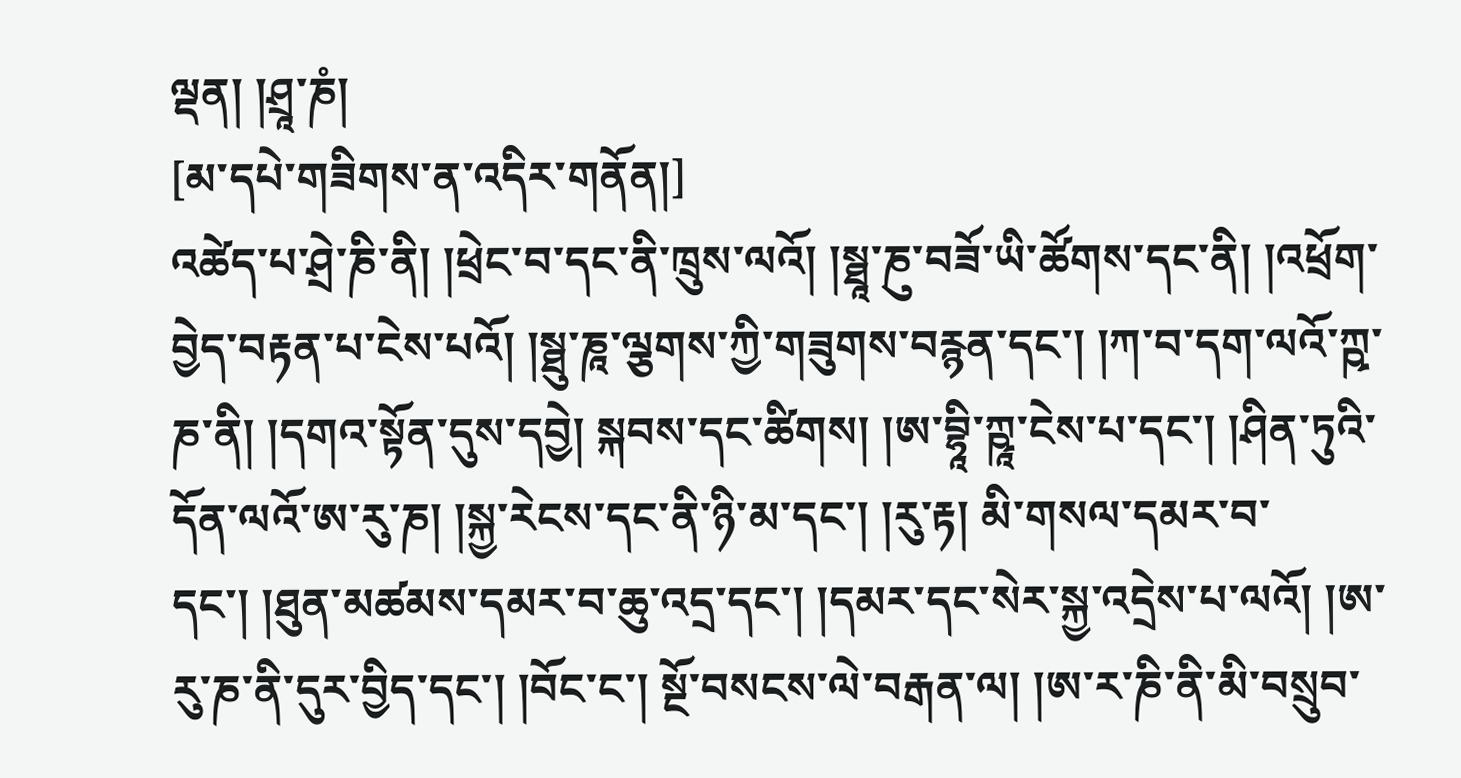ལྡན། །ཤྲཱ་ཎཾ།
[མ་དཔེ་གཟིགས་ན་འདིར་གནོན།]
འཚེད་པ་ཤྲེ་ཎི་ནི། །ཕྲེང་བ་དང་ནི་ཁྲུས་ལའོ། །སྠཱ་ཎུ་བཟོ་ཡི་ཚོགས་དང་ནི། །འཕྲོག་བྱེད་བརྟན་པ་ངེས་པའོ། །སྠུ་ཎཱ་ལྕགས་ཀྱི་གཟུགས་བརྙན་དང་། །ཀ་བ་དག་ལའོ་ཀྵ་ཎ་ནི། །དགའ་སྟོན་དུས་དབྱེ། སྐབས་དང་ཚིགས། །ཨ་བྷཱི་ཀྵཱ་ངེས་པ་དང་། །ཤིན་ཏུའི་དོན་ལའོ་ཨ་རུ་ཎ། །སྐྱ་རེངས་དང་ནི་ཉི་མ་དང་། །རུ་རྟ། མི་གསལ་དམར་བ་དང་། །ཐུན་མཚམས་དམར་བ་ཆུ་འདྲ་དང་། །དམར་དང་སེར་སྐྱ་འདྲེས་པ་ལའོ། །ཨ་རུ་ཎ་ནི་དུར་བྱིད་དང་། །བོང་ང་། སྔོ་བསངས་ལེ་བརྒན་ལ། །ཨ་ར་ཎི་ནི་མི་བསྲུབ་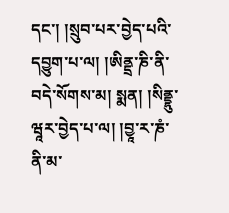དང་། །སྲུབ་པར་བྱེད་པའི་དབྱུག་པ་ལ། །ཨིནྡྲ་ཎི་ནི་བདེ་སོགས་མ། སྨན། །སིནྡྷུ་ཝཱར་བྱེད་པ་ལ། །བྱཱ་ར་ཎཾ་ནི་མ་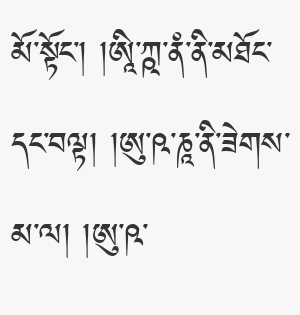མོ་སྟོང་། །ཨཱི་ཀྵ་ནཾ་ནི་མཐོང་དང་བལྟ། །ཨུ་ཥ་ཎཱ་ནི་ཟེགས་མ་ལ། །ཨུ་ཥ་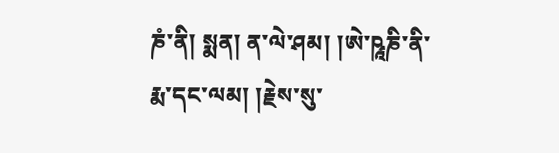ཎཾ་ནི། སྨན། ན་ལེ་ཤམ། །ཨེ་ཥཱཎི་ནི་རྨ་དང་ལམ། །རྗེས་སུ་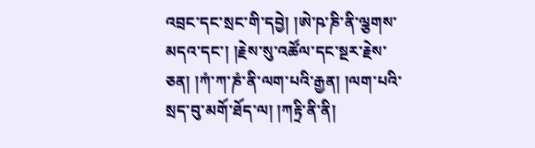འབྲང་དང་སྲང་གི་དབྱེ། །ཨེ་ཥ་ཎི་ནི་ལྕགས་མདའ་དང་། །རྗེས་སུ་འཚོལ་དང་སྔར་རྗེས་ཅན། །ཀཾ་ཀ་ཎཾ་ནི་ལག་པའི་རྒྱན། །ལག་པའི་སྲད་བུ་མགོ་ཐོད་ལ། །ཀརྟྲི་ནི་ནི།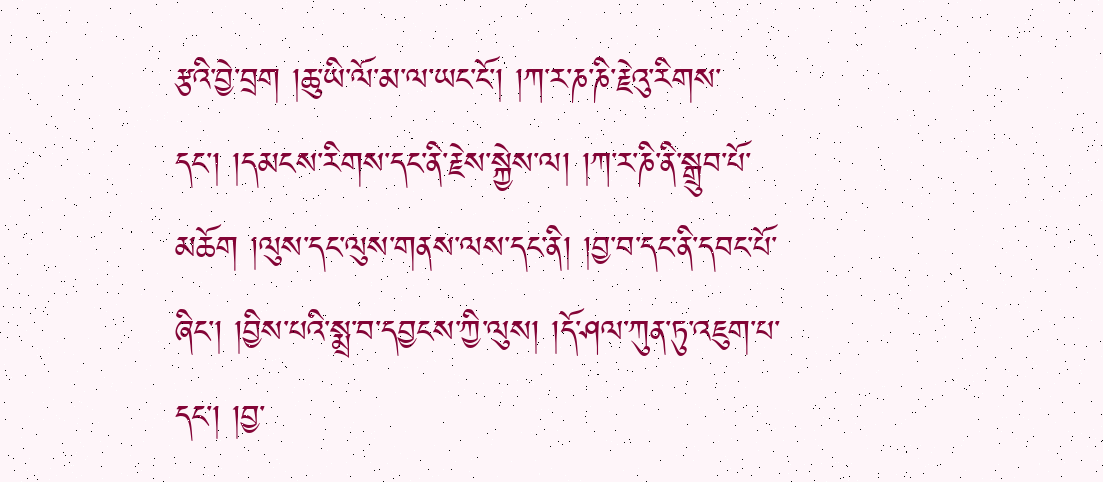རྩའི་བྱེ་བྲག །ཆུ་ཡི་ལོ་མ་ལ་ཡང་ངོ་། །ཀ་ར་ཎ་ཎི་རྗེའུ་རིགས་དང་། །དམངས་རིགས་དང་ནི་རྗེས་སྐྱེས་ལ། །ཀ་ར་ཎི་ནི་སྒྲུབ་པོ་མཆོག །ལུས་དང་ལུས་གནས་ལས་དང་ནི། །བྱ་བ་དང་ནི་དབང་པོ་ཞིང་། །བྱིས་པའི་སྨྲ་བ་དབྱངས་ཀྱི་ལུས། །དོ་ཤལ་ཀུན་ཏུ་འཇུག་པ་དང་། །བྱ་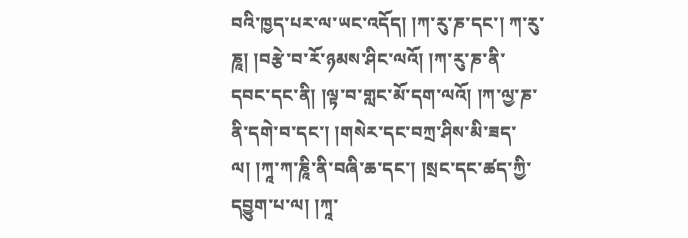བའི་ཁྱད་པར་ལ་ཡང་འདོད། །ཀ་རུ་ཎ་དང་། ཀ་རུ་ཎཱ། །བརྩེ་བ་རོ་ཉམས་ཤིང་ལའོ། །ཀ་རུ་ཎ་ནི་དབང་དང་ནི། །ལྟ་བ་གླང་མོ་དག་ལའོ། །ཀ་ལྱ་ཎ་ནི་དགེ་བ་དང་། །གསེར་དང་བཀྲ་ཤིས་མི་ཟད་ལ། །ཀཱ་ཀ་ཎཱི་ནི་བཞི་ཆ་དང་། །སྲང་དང་ཚད་ཀྱི་དབྱུག་པ་ལ། །ཀཱ་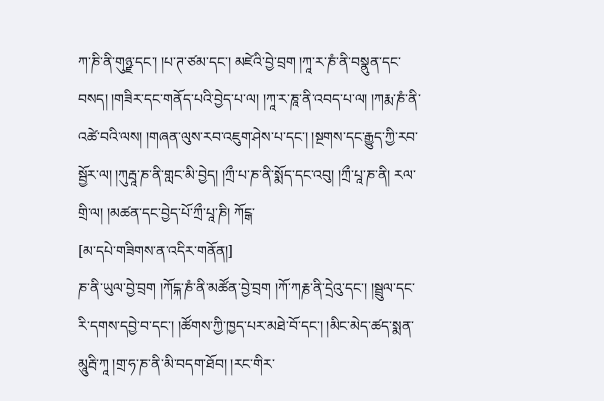ཀ་ཎི་ནི་གུཉྫ་དང་། །པ་ཊ་ཙམ་དང་། མཛེའི་བྱེ་བྲག །ཀཱ་ར་ཎཾ་ནི་བསྣུན་དང་བསད། །གཟིར་དང་གནོད་པའི་བྱེད་པ་ལ། །ཀཱ་ར་ཎཱ་ནི་འབད་པ་ལ། །ཀརྨ་ཎཾ་ནི་འཚེ་བའི་ལས། །གཞན་ལུས་རབ་འཇུག་ཤེས་པ་དང་། །སྔགས་དང་རྒྱུད་ཀྱི་རབ་སྦྱོར་ལ། །ཀུརྦཱ་ཎ་ནི་གླང་མི་བྱེད། །ཀྲྀ་པ་ཎ་ནི་སྨོད་དང་འབུ། །ཀྲྀ་པཱ་ཎ་ནི། རལ་གྲི་ལ། །མཚན་དང་བྱེད་པོ་ཀྲྀ་པཱ་ཎི། ཀོངྒ་
[མ་དཔེ་གཟིགས་ན་འདིར་གནོན།]
ཎ་ནི་ཡུལ་བྱེ་བྲག །ཀོངྐ་ཎཾ་ནི་མཚོན་བྱེ་བྲག །ཀོ་ཀརྞ་ནི་དྲེའུ་དང་། །སྦྲུལ་དང་རི་དགས་དབྱེ་བ་དང་། །ཚོགས་ཀྱི་ཁྱད་པར་མཐེ་བོ་དང་། །མིང་མེད་ཚད་སྨན་མཱུརྦི་ཀཱ །གྲ་ཧ་ཎ་ནི་མི་བདག་ཐོབ། །རང་གིར་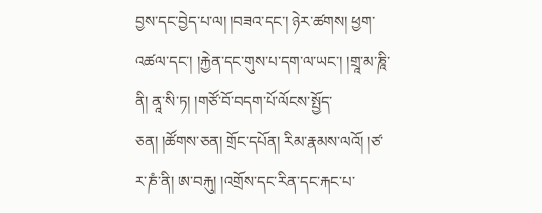བྱས་དང་བྱེད་པ་ལ། །བཟའ་དང་། ཉེར་ཚགས། ཕྱག་འཚལ་དང་། །རྐྱེན་དང་གུས་པ་དག་ལ་ཡང་། །གྲཱ་མ་ཎཱི་ནི། ནཱ་སི་ཏ། །གཙོ་བོ་བདག་པོ་ལོངས་སྤྱོད་ཅན། །ཚོགས་ཅན། གྲོང་དཔོན། རིམ་རྣམས་ལའོ། །ཙ་ར་ཎཾ་ནི། ཨ་བརྐུ། །འགྲོས་དང་རིན་དང་རྐང་པ་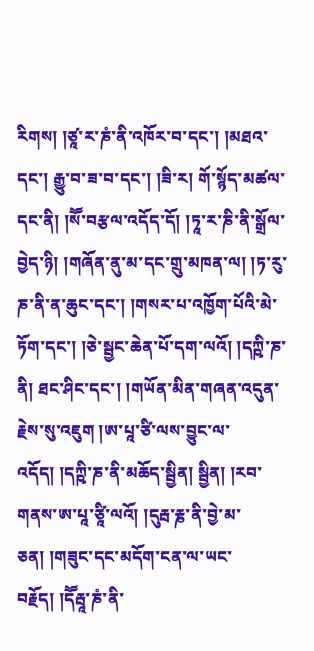རིགས། །ཙཱ་ར་ཎཾ་ནི་འཁོར་བ་དང་། །མཐའ་དང་། རྒྱུ་བ་ཟ་བ་དང་། །ཟི་ར། གོ་སྙོད་མཚལ་དང་ནི། །སཽ་བརྩལ་འདོད་དོ། །ཏཱ་ར་ཎི་ནི་སྒྲོལ་བྱེད་ཉི། །གཞོན་ནུ་མ་དང་གྲུ་མཁན་ལ། །ཏ་རུ་ཎ་ནི་ན་ཆུང་དང་། །གསར་པ་འཁྱོག་པོའི་མེ་ཏོག་དང་། །ཅེ་སྦྱང་ཆེན་པོ་དག་ལའོ། །དཀྵི་ཎ་ནི། ཐང་ཤིང་དང་། །གཡོན་མིན་གཞན་འདུན་རྗེས་སུ་འཇུག །ཨ་པཱ་ཙི་ལས་བྱུང་ལ་འདོད། །དཀྵི་ཎ་ནི་མཆོད་སྦྱིན། སྦྱིན། །རབ་གནས་ཨ་པཱ་ཙཱི་ལའོ། །དུརྦ་རྞ་ནི་བྱེ་མ་ཅན། །གཟུང་དང་མདོག་ངན་ལ་ཡང་བརྗོད། །དཽརྦཱ་ཎཾ་ནི་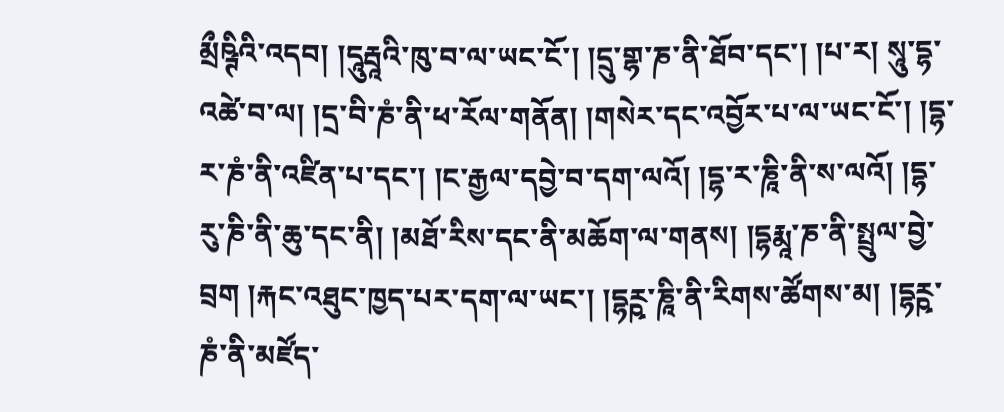མྲྀཥྚིའི་འདབ། །དཱུརྦཱའི་ཁུ་བ་ལ་ཡང་ངོ་། །དྲུ་གྷ་ཎ་ནི་ཐོབ་དང་། །པ་ར། སཱུ་དྷ་འཚེ་བ་ལ། །དྲ་བི་ཎཾ་ནི་ཕ་རོལ་གནོན། །གསེར་དང་འབྱོར་པ་ལ་ཡང་ངོ་། །དྷ་ར་ཎཾ་ནི་འཛིན་པ་དང་། །ང་རྒྱལ་དབྱེ་བ་དག་ལའོ། །དྷ་ར་ཎཱི་ནི་ས་ལའོ། །དྷ་རུ་ཎི་ནི་ཆུ་དང་ནི། །མཐོ་རིས་དང་ནི་མཆོག་ལ་གནས། །དྷརྨཱ་ཎ་ནི་སྤྲུལ་བྱེ་བྲག །རྐང་འཐུང་ཁྱད་པར་དག་ལ་ཡང་། །དྷཪྵ་ཎཱི་ནི་རིགས་ཚོགས་མ། །དྷཪྵ་ཎཾ་ནི་མཛོད་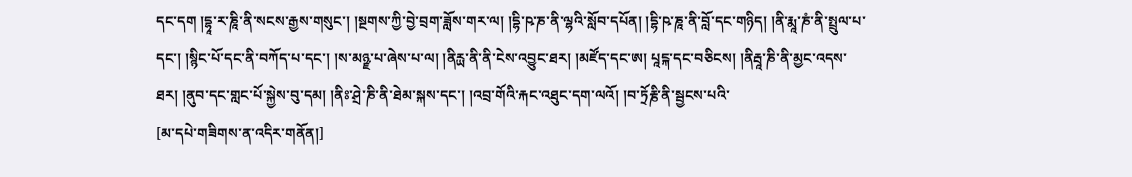དང་དག །དྷཱ་ར་ཎཱི་ནི་སངས་རྒྱས་གསུང་། །སྔགས་ཀྱི་བྱེ་བྲག་ཟློས་གར་ལ། །དྷི་ཥ་ཎ་ནི་ལྷའི་སློབ་དཔོན། །དྷི་ཥ་ཎཱ་ནི་བློ་དང་གཉིད། །ནི་རྨཱ་ཎཾ་ནི་སྤྲུལ་པ་དང་། །སྙིང་པོ་དང་ནི་བཀོད་པ་དང་། །ས་མཉྫ་པ་ཞེས་པ་ལ། །ནིརྻ་ནི་ནི་ངེས་འབྱུང་ཐར། །མཛོད་དང་ཨ། པཱངྐ་དང་བཅིངས། །ནིརྦཱ་ཎི་ནི་མྱང་འདས་ཐར། །ནུབ་དང་གླང་པོ་སྐྱེས་བུ་དམ། །ནིཿ་ཤྲེ་ཎི་ནི་ཐེམ་སྐས་དང་། །འབྲ་གོའི་རྐང་འཐུང་དག་ལའོ། །བ་ཏྲོརྞི་ནི་སྦྱངས་པའི་
[མ་དཔེ་གཟིགས་ན་འདིར་གནོན།]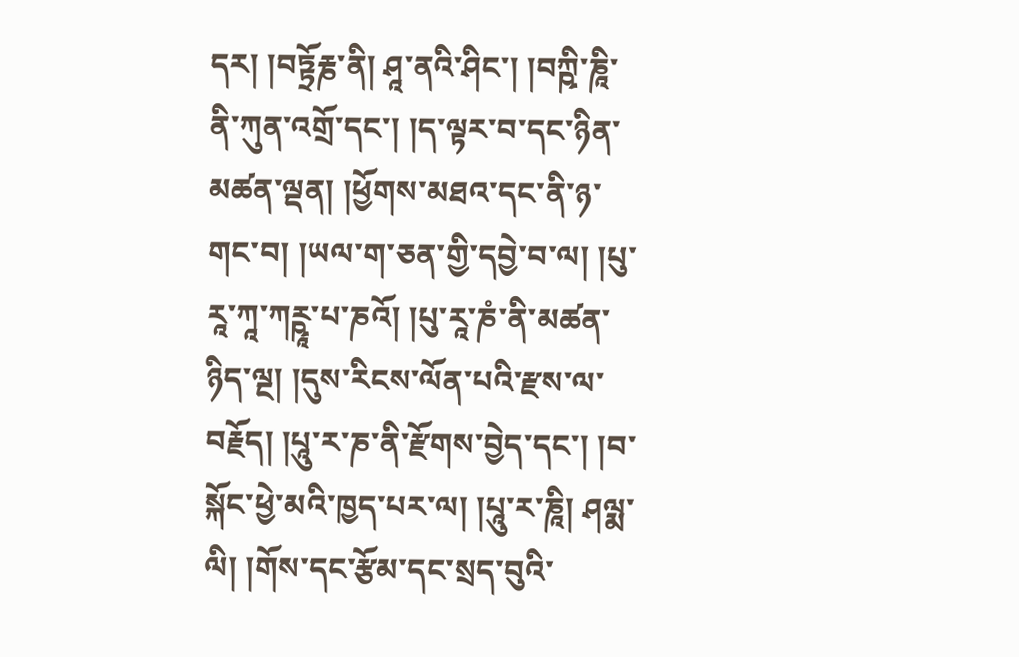དར། །བཏྟྲོརྞ་ནི། ཤཱ་ནའི་ཤིང་། །བཀྵི་ཎཱི་ནི་ཀུན་འགྲོ་དང་། །ད་ལྟར་བ་དང་ཉིན་མཚན་ལྡན། །ཕྱོགས་མཐའ་དང་ནི་ཉ་གང་བ། །ཡལ་ག་ཅན་གྱི་དབྱེ་བ་ལ། །པུ་རཱ་ཀཱ་ཀཪྵཱ་པ་ཎའོ། །པུ་རཱ་ཎཾ་ནི་མཚན་ཉིད་ལྔ། །དུས་རིངས་ལོན་པའི་རྫས་ལ་བརྗོད། །པཱུ་ར་ཎ་ནི་རྫོགས་བྱེད་དང་། །བ་སྐོང་ཕྱེ་མའི་ཁྱད་པར་ལ། །པཱུ་ར་ཎཱི། ཤལྨ་ལི། །གོས་དང་རྩོམ་དང་སྲད་བུའི་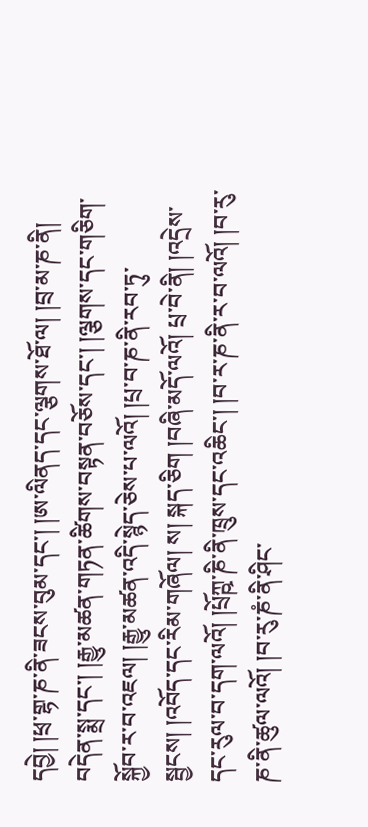དབྱེ། །ཕྲ་གྷ་ཎ་ནི་ཟངས་བུམ་དང་། །ཨ་ལིནད་དང་ལྕགས་ཐོ་ལ། །བྲ་མ་ཎ་ནི། བདེན་སྨྲ་དང་། །རྒྱུ་མཚན་གཏན་ཚིགས་བསྟན་བཅོས་དང་། །ལྕགས་དང་གཅིག་སྐྱོབ་ར་བ་འཇལ། །རྒྱུ་མཚན་འདི་སྙེད་ཅེས་པ་ལའོ། །པྲ་བ་ཎ་ནི་རབ་ཏུ་སྦྱངས། །འབོད་དང་རིམ་གཞོལ། ས། སྐད་ཅིག །བཞི་མདོ་ལའོ། པྲ་བེ་ནི། །འདྲེས་དང་རུལ་བ་དག་ལའོ། །པྲོཀྵ་ཎི་ནི་ཁྲུས་དང་འཆིང་། །བ་ར་ཎ་ནི་ར་བ་ལའོ། །བ་རུ་ཎ་ནི་ཚུལ་ལའོ། །བ་རུ་ཎཾ་ནི་ཤིང་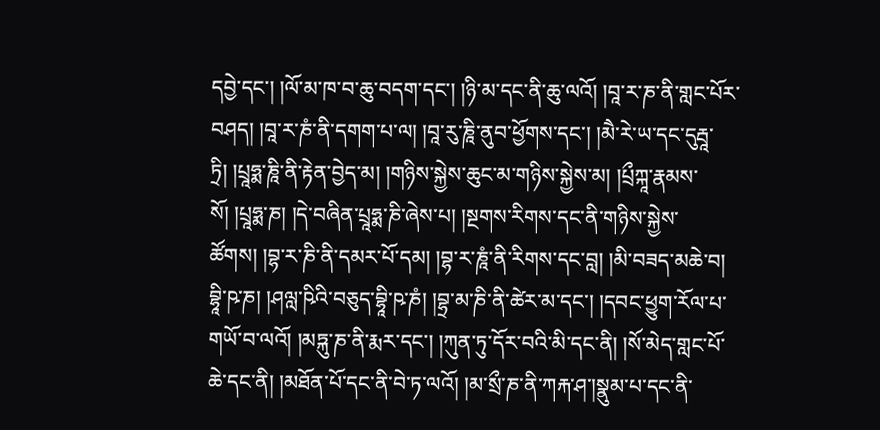དབྱེ་དང་། །ལོ་མ་ཁ་བ་ཆུ་བདག་དང་། །ཉི་མ་དང་ནི་ཆུ་ལའོ། །བཱ་ར་ཎ་ནི་གླང་པོར་བཤད། །བཱ་ར་ཎཾ་ནི་དགག་པ་ལ། །བཱ་རུ་ཎཱི་ནུབ་ཕྱོགས་དང་། །མཻ་རེ་ཡ་དང་དུརྦཱ་ཏྲི། །པྲཱཧྨ་ཎཱི་ནི་རྟེན་བྱེད་མ། །གཉིས་སྐྱེས་ཆུང་མ་གཉིས་སྐྱེས་མ། །པྲྀཀྐཱ་རྣམས་སོ། །པྲཱཧྨ་ཎ། །དེ་བཞིན་པྲཱཧྨ་ཎི་ཞེས་པ། །སྔགས་རིགས་དང་ནི་གཉིས་སྐྱེས་ཚོགས། །བྷ་ར་ཎི་ནི་དམར་པོ་དམ། །བྷ་ར་ཎཱཾ་ནི་རིགས་དང་བླ། །མི་བཟད་མཆེ་བ། བྷཱི་ཥ་ཎ། །ཤལླ་ཥིའི་བཅུད་བྷཱི་ཥ་ཎཾ། །བྷྲ་མ་ཎི་ནི་ཚེར་མ་དང་། །དབང་ཕྱུག་རོལ་པ་གཡོ་བ་ལའོ། །མཏྐུ་ཎ་ནི་རྨར་དང་། །ཀུན་ཏུ་དོར་བའི་མི་དང་ནི། །སོ་མེད་གླང་པོ་ཆེ་དང་ནི། །མཐོན་པོ་དང་ནི་བེ་ཏ་ལའོ། །མ་སྲྀ་ཎ་ནི་ཀརྐ་ཤ་།སྣུམ་པ་དང་ནི་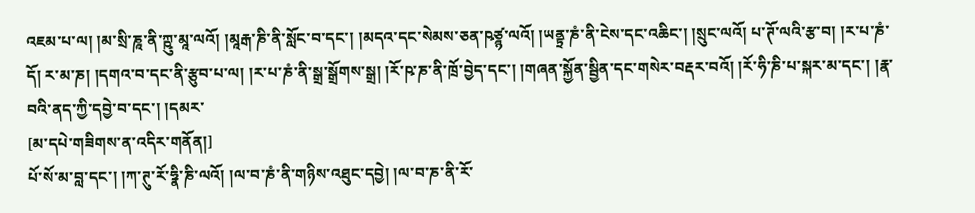འཇམ་པ་ལ། །མ་སྲི་ཎཱ་ནི་ཀྵུ་མཱ་ལའོ། །མཱརྒ་ཎི་ནི་སློང་བ་དང་། །མདའ་དང་སེམས་ཅན་ཥཙྙ་ལའོ། །ཡནྟྲ་ཎཾ་ནི་ངེས་དང་འཆིང་། །སྲུང་ལའོ། པ་ཊོ་ལའི་རྩ་བ། །ར་པ་ཎཾ་དོ། ར་མ་ཎ། །དགའ་བ་དང་ནི་རྩུབ་པ་ལ། །ར་པ་ཎཾ་ནི་སྒྲ་སྒྲོགས་སྒྲ། །རོ་ཥ་ཎ་ནི་ཁྲོ་བྱེད་དང་། །གཞན་སྐྱོན་སྦྱིན་དང་གསེར་བརྡར་བའོ། །རོ་ཧི་ཎི་པ་སྐར་མ་དང་། །རྣ་བའི་ནད་ཀྱི་དབྱེ་བ་དང་། །དམར་
[མ་དཔེ་གཟིགས་ན་འདིར་གནོན།]
པོ་སོ་མ་བླ་དང་། །ཀ་ཊུ་རོ་ཧྣི་ཎི་ལའོ། །ལ་བ་ཎཾ་ནི་གཉིས་འཐུང་དབྱེ། །ལ་བ་ཎ་ནི་རོ་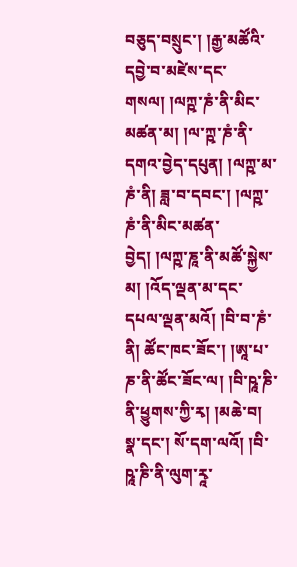བཅུད་བསྲུང་། །རྒྱ་མཚོའི་དབྱེ་བ་མཛེས་དང་གསལ། །ལཀྵ་ཎཾ་ནི་མིང་མཚན་མ། །ལ་ཀྵ་ཎཾ་ནི་དགའ་བྱེད་དཔུན། །ལཀྵ་མ་ཎཾ་ནི། ཟླ་བ་དབང་། །ལཀྵ་ཎཾ་ནི་མིང་མཚན་བྱེད། །ལཀྵ་ཎཱ་ནི་མཚོ་སྐྱེས་མ། །འོད་ལྡན་མ་དང་དཔལ་ལྡན་མའོ། །བི་བ་ཎཾ་ནི། ཚོང་ཁང་ཟོང་། །ཨཱ་པ་ཎ་ནི་ཚོང་ཟོང་ལ། །བི་ཥཱ་ཎི་ནི་ཕྱུགས་ཀྱི་རྭ། །མཆེ་བ། སྣ་དང་། སོ་དག་ལའོ། །བི་ཥཱ་ཎི་ནི་ལུག་རྭཱ་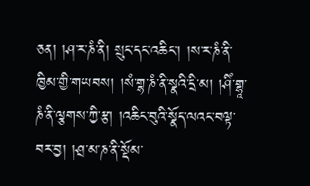ཅན། །ཤ་ར་ཎཾ་ནི། སྲུང་དང་འཆིང་། །ས་ར་ཎཾ་ནི་ཁྱིམ་གྱི་གཡབས། །སཾ་གྷ་ཎཾ་ནི་སྣའི་དྲི་མ། །ཤིཾ་གྷཱ་ཎཾ་ནི་ལྕགས་ཀྱི་རྩ། །འཆིང་བུའི་སྣོད་ལའང་བལྟ་བར་བྱ། །ཤྲ་མ་ཎ་ནི་སྡོམ་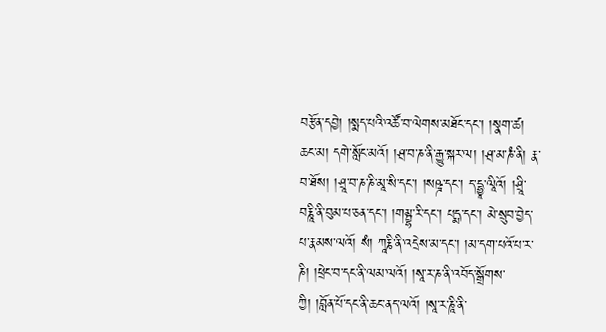བརྩོན་དབྱེ། །སྨད་པའི་འཚོ་བ་ལེགས་མཐོང་དང་། །སྣག་ཚ། ཆང་མ། དགེ་སློང་མའོ། །ཤྲ་བ་ཎ་ནི་རྒྱུ་སྐར་ལ། །ཤྲ་མ་ཎཾ་ནི། རྣ་བ་ཐོས། །ཤྲཱ་བ་ཎ་ཎི་མཱ་སི་དང་། །སཥྜ་དང་། ད་དྷྱཱ་ལཱིའོ། །ཤྲཱི་བརྞཱི་ནི་བུམ་པ་ཅན་དང་། །གམྦྷ་རི་དང་། པདྨ་དང་། མེ་སྲུབ་བྱེད་པ་རྣམས་ལའོ། སཾ། ཀཱརྞི་ནི་འདྲེས་མ་དང་། །མ་དག་པའོ་པ་ར་ཎི། །ཕྲེང་བ་དང་ནི་ལམ་ལའོ། །སཱ་ར་ཎ་ནི་འབོད་སྒྲོགས་ཀྱི། །བློན་པོ་དང་ནི་ཆང་ནད་ལའོ། །སཱ་ར་ཎཱི་ནི་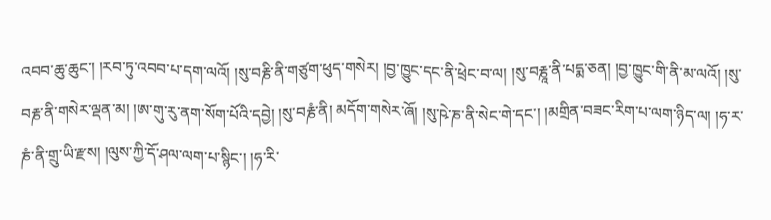འབབ་ཆུ་ཆུང་། །རབ་ཏུ་འབབ་པ་དག་ལའོ། །སུ་བརྞི་ནི་གཙུག་ཕུད་གསེར། །བྱ་ཁྱུང་དང་ནི་ཕྲེང་བ་ལ། །སུ་བརྞཱ་ནི་པདྨ་ཅན། །བྱ་ཁྱུང་གི་ནི་མ་ལའོ། །སུ་བརྞ་ནི་གསེར་ལྡན་མ། །ཨ་གུ་རུ་ནག་སོག་པོའི་དབྱེ། །སུ་བརྞཾ་ནི། མདོག་གསེར་ཞོ། །སུ་ཥེ་ཎ་ནི་སེང་གེ་དང་། །མགྲིན་བཟང་རིག་པ་ལག་ཉིད་ལ། །ཧ་ར་ཎཾ་ནི་གྲུ་ཡི་རྫས། །ལུས་ཀྱི་དོ་ཤལ་ལག་པ་སྙིང་། །ཧ་རི་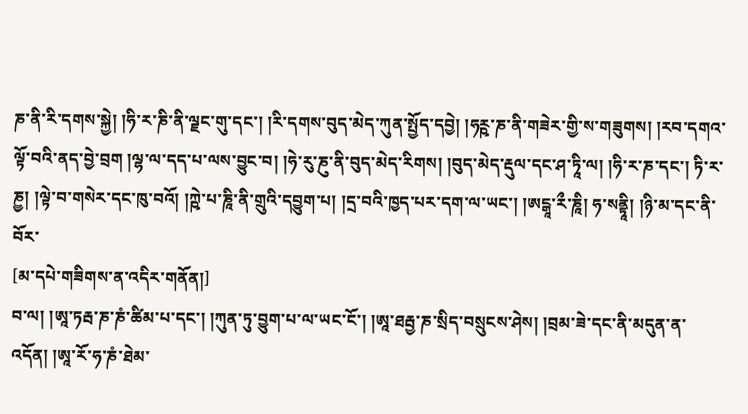ཎ་ནི་རི་དགས་སྐྱེ། །ཧི་ར་ཎི་ནི་ལྗང་གུ་དང་། །རི་དགས་བུད་མེད་ཀུན་སྤྱོད་དབྱེ། །ཧཪྵ་ཎ་ནི་གཟེར་གྱི་ས་གཟུགས། །རབ་དགའ་ལྟོ་བའི་ནད་བྱེ་བྲག །ལྷ་ལ་དད་པ་ལས་བྱུང་བ། །ཧེ་རུ་ཎུ་ནི་བུད་མེད་རིགས། །བུད་མེད་རྡུལ་དང་ཤ་ཏཱི་ལ། །ཧི་ར་ཎ་དང་། ཏི་ར་ཎྱ། །ལྟེ་བ་གསེར་དང་ཁུ་བའོ། །ཀྵེ་པ་ཎཱི་ནི་གྲུའི་དབྱུག་པ། །དྲ་བའི་ཁྱད་པར་དག་ལ་ཡང་། །ཨངྒཱ་རྀ་ཎཱི། ཧ་སནྟཱི། །ཉི་མ་དང་ནི་བོར་
[མ་དཔེ་གཟིགས་ན་འདིར་གནོན།]
བ་ལ། །ཨཱ་ཏརྦ་ཎ་ཎཾ་ཚིམ་པ་དང་། །ཀུན་ཏུ་བྱུག་པ་ལ་ཡང་ངོ་། །ཨཱ་ཐརྦྱ་ཎ་སྲིད་བསྲུངས་ཤེས། །བྲམ་ཟེ་དང་ནི་མདུན་ན་འདོན། །ཨཱ་རོ་ཧ་ཎཾ་ཐེམ་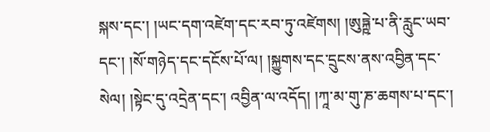སྐས་དང་། །ཡང་དག་འཛེག་དང་རབ་ཏུ་འཛེགས། །ཨུཏྐྵེ་པ་ནི་རླུང་ཡབ་དང་། །སོ་གཉེད་དང་དངོས་པོ་ལ། །སྐྱུགས་དང་དྲུངས་ནས་འབྱིན་དང་སེལ། །སྟེང་དུ་འདྲེན་དང་། འབྱིན་ལ་འདོད། །ཀཱ་མ་གུ་ཎ་ཆགས་པ་དང་།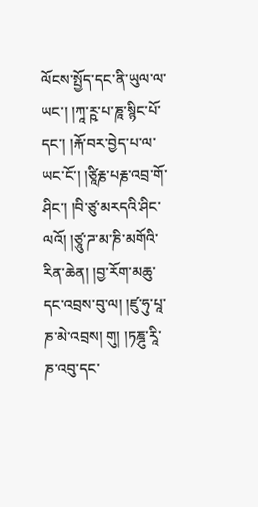ལོངས་སྤྱོད་དང་ནི་ཡུལ་ལ་ཡང་། །ཀཱ་ཪྵ་པ་ཎཱ་སྙིང་པོ་དང་། །རྐོ་བར་བྱེད་པ་ལ་ཡང་ངོ་། །ཙཱིརྞ་པརྞ་འབྲ་གོ་ཤིང་། །བི་ཙུ་མརདའི་ཤིང་ལའོ། །ཙཱུ་ཌ་མ་ཎི་མགོའི་རིན་ཆེན། །བྱ་རོག་མཆུ་དང་འབྲས་བུ་ལ། །ཛུ་ཧུ་པཱ་ཎ་མེ་འབྲས། གུ། །ཏཎྜུ་རཱི་ཎ་འབུ་དང་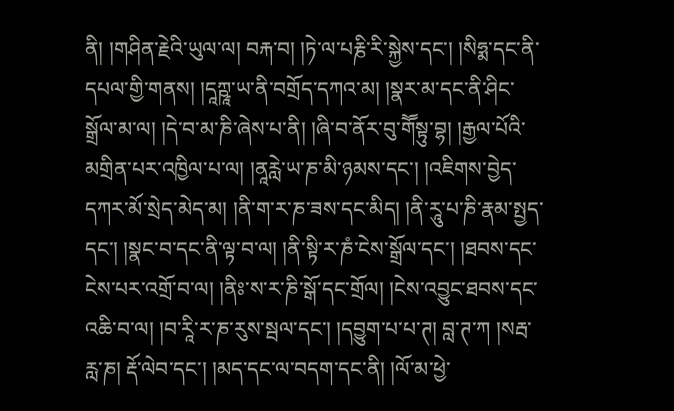ནི། །གཤིན་རྗེའི་ཡུལ་ལ། བརྐ་བ། །ཏེ་ལ་པརྞི་རི་སྐྱེས་དང་། །སིཧྨ་དང་ནི་དཔལ་གྱི་གནས། །དཱཀྵཱ་ཡ་ནི་བགྲོད་དཀའ་མ། །སྣར་མ་དང་ནི་ཤིང་སྒྲོལ་མ་ལ། །དེ་བ་མ་ཎི་ཞེས་པ་ནི། །ཞི་བ་ནོར་བུ་གཽསྟུ་བྷ། །རྒྱལ་པོའི་མགྲིན་པར་འཁྱིལ་པ་ལ། །ནཱརླེ་ཡ་ཎ་མི་ཉམས་དང་། །འཇིགས་བྱེད་དཀར་མོ་སྲེད་མེད་མ། །ནི་ག་ར་ཎ་ཟས་དང་མིད། །ནི་རཱུ་པ་ཎི་རྣམ་སྤྱད་དང་། །སྣང་བ་དང་ནི་ལྟ་བ་ལ། །ནི་སྟི་ར་ཎཾ་ངེས་སྒྲོལ་དང་། །ཐབས་དང་ངེས་པར་འགྲོ་བ་ལ། །ནིཿ་ས་ར་ཎི་སྒོ་དང་གྲོལ། །ངེས་འབྱུང་ཐབས་དང་འཆི་བ་ལ། །བ་རཱི་ར་ཎ་རུས་སྦལ་དང་། །དབྱུག་པ་པ་ཊ། བླ་ཊ་ཀ །སརྦ་རླ་ཎ། རྡོ་ལེབ་དང་། །མད་དང་ལ་བདག་དང་ནི། །ལོ་མ་ཕྱེ་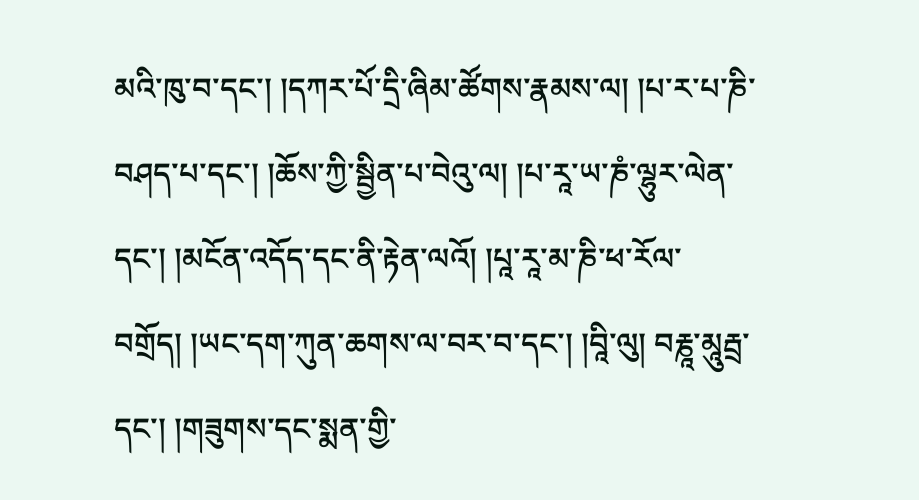མའི་ཁུ་བ་དང་། །དཀར་པོ་དྲི་ཞིམ་ཚོགས་རྣམས་ལ། །པ་ར་པ་ཎི་བཤད་པ་དང་། །ཆོས་ཀྱི་སྦྱིན་པ་བེའུ་ལ། །པ་རཱ་ཡ་ཎཾ་ལྷུར་ལེན་དང་། །མངོན་འདོད་དང་ནི་རྟེན་ལའོ། །པཱ་རཱ་མ་ཎི་ཕ་རོལ་བགྲོད། །ཡང་དག་ཀུན་ཆགས་ལ་བར་བ་དང་། །བཱི་ལུ། བརྞཱ་མཱུརྦྲ་དང་། །གཟུགས་དང་སྨན་གྱི་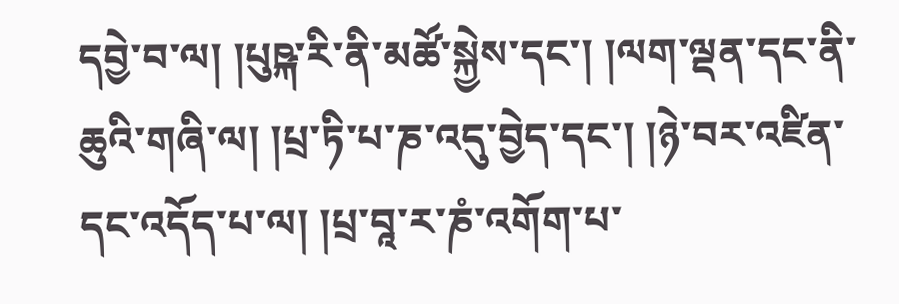དབྱེ་བ་ལ། །པུཥྐ་རི་ནི་མཚོ་སྐྱེས་དང་། །ལག་ལྡན་དང་ནི་ཆུའི་གཞི་ལ། །པྲ་ཏི་པ་ཎ་འདུ་བྱེད་དང་། །ཉེ་བར་འཛིན་དང་འདོད་པ་ལ། །པྲ་བཱ་ར་ཎཾ་འགོག་པ་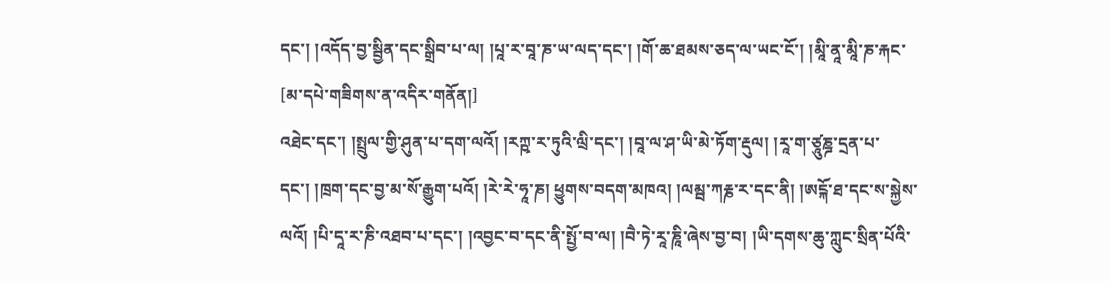དང་། །འདོད་བྱ་སྦྱིན་དང་སྒྲིབ་པ་ལ། །པཱ་ར་བཱ་ཎ་ཡ་ལད་དང་། །གོ་ཆ་ཐམས་ཅད་ལ་ཡང་ངོ་། །མཱི་ནཱ་མཱི་ཎ་རྐང་
[མ་དཔེ་གཟིགས་ན་འདིར་གནོན།]
འཐེང་དང་། །སྤྲུལ་གྱི་ཤུན་པ་དག་ལའོ། །རཀྵ་ར་ཏུའི་ལྲི་དང་། །བཱ་ལ་ཤ་ཡི་མེ་ཏོག་རྡུལ། །རཱ་ག་ཙཱུཎྜ་དྲན་པ་དང་། །ཁྲག་དང་བྱ་མ་སོ་རྒྱུག་པའོ། །རེ་རེ་ཧཱ་ཎ། ཕྱུགས་བདག་མཁའ། །ལམྦ་ཀརྞ་ར་དང་ནི། །ཨངྐོ་ཐ་དང་ས་སྐྱེས་ལའོ། །པི་དཱ་ར་ཎི་འཐབ་པ་དང་། །འབྱང་བ་དང་ནི་སྤྱོ་བ་ལ། །བཻ་ཏེ་རཱ་ཎཱི་ཞེས་བྱ་བ། །ཡི་དགས་ཆུ་ཀླུང་སྲིན་པོའི་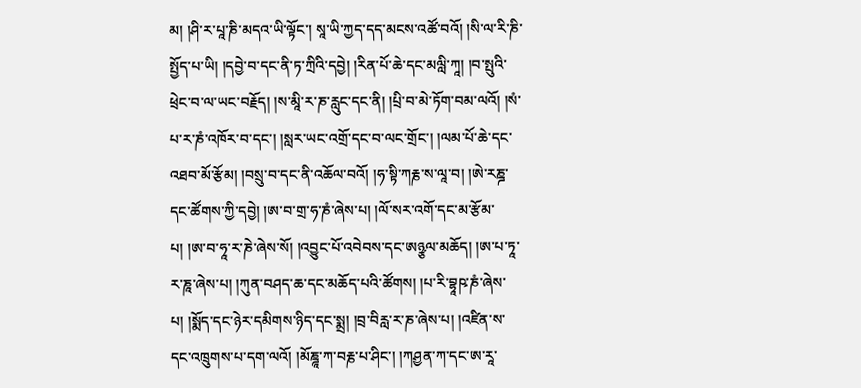མ། །ཤི་ར་པཱ་ཎི་མདའ་ཡི་ལྟོང་། སཱ་ཡི་ཀྱད་དད་མངས་འཚོ་བའོ། །སི་ལ་རི་ཎི་སྤྱོད་པ་ཡི། །དབྱེ་བ་དང་ནི་ཏ་ཀྲིའི་དབྱེ། །རིན་པོ་ཆེ་དང་མལླི་ཀཱ། །བ་སྤུའི་ཕྲེང་བ་ལ་ཡང་བརྗོད། །ས་མཱི་ར་ཎ་རླུང་དང་ནི། །པྲི་བ་མེ་ཏོག་བམ་ལའོ། །སཾ་པ་ར་ཎཾ་འཁོར་བ་དང་། །སླར་ཡང་འགྲོ་དང་བ་ལང་གྲོང་། །ལམ་པོ་ཆེ་དང་འཐབ་མོ་རྩོམ། །བསྲུ་བ་དང་ནི་འཆོལ་བའོ། །ཧ་སྟི་ཀརྞ་ས་ལཱ་བ། །ཨེ་རཎྜ་དང་ཚོགས་ཀྱི་དབྱེ། །ཨ་བ་གྲ་ཧ་ཎཾ་ཞེས་པ། །ལོ་སར་འགོ་དང་མ་རྩོམ་པ། །ཨ་བ་ཧཱ་ར་ཎེ་ཞེས་སོ། །འབྱུང་པོ་འབེབས་དང་ཨཉྩལ་མཆོད། །ཨ་པ་ཏཱ་ར་ཎཱ་ཞེས་པ། །ཀུན་བཤད་ཆ་དང་མཆོད་པའི་ཚོགས། །པ་རི་བྷཱཥ་ཎཾ་ཞེས་པ། །སྨོད་དང་ཉེར་དམིགས་ཉིད་དང་སྨྲ། །བྲ་བིརླ་ར་ཎ་ཞེས་པ། །འཛིན་ས་དང་འཁྲུགས་པ་དག་ལའོ། །མོཎྜཱ་ཀ་བརྞ་པ་ཤིང་། །ཀཤྱན་ཀ་དང་ཨ་རཱ་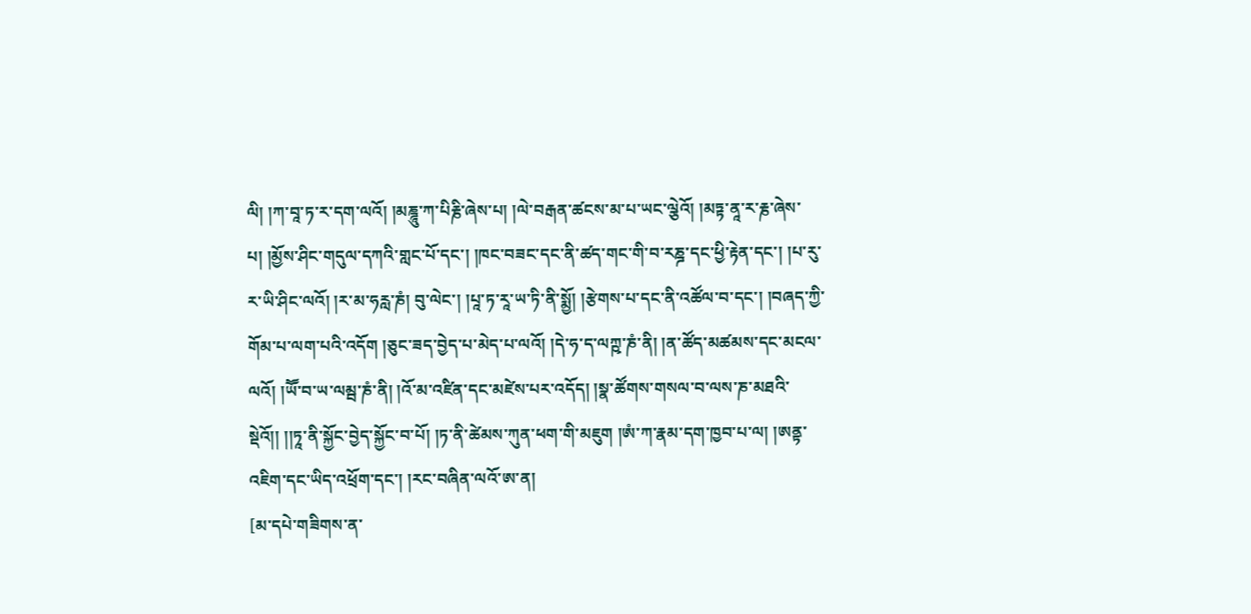ལི། །ཀ་བཱ་ཏ་ར་དག་ལའོ། །མཎྜཱུ་ཀ་པིརྞི་ཞེས་པ། །ལེ་བརྒན་ཚངས་མ་པ་ཡང་ལྕེའོ། །མཏྟ་ནཱ་ར་རྞ་ཞེས་པ། །མྱོས་ཤིང་གདུལ་དཀའི་གླང་པོ་དང་། །ཁང་བཟང་དང་ནི་ཚད་གང་གི་བ་རཎྜ་དང་ཕྱི་རྟེན་དང་། །པ་རུ་ར་ཡི་ཤིང་ལའོ། །ར་མ་ཧརླ་ཎཾ། བུ་ལེང་། །པཱ་ཏ་རཱ་ཡ་ཏི་ནི་སྨྱོ། །རྩེགས་པ་དང་ནི་འཚོལ་བ་དང་། །བཞད་ཀྱི་གོམ་པ་ལག་པའི་འདོག །ཅུང་ཟད་བྱེད་པ་མེད་པ་ལའོ། །དེ་ཧ་ད་ལཀྵ་ཎཾ་ནི། །ན་ཚོད་མཚམས་དང་མངལ་ལའོ། །ཡཽ་བ་ཡ་ལམྦ་ཎཾ་ནི། །འོ་མ་འཛིན་དང་མཛེས་པར་འདོད། །སྣ་ཚོགས་གསལ་བ་ལས་ཎ་མཐའི་སྡེའོ།། །།ཏཱ་ནི་སྐྱོང་བྱེད་སྐྱོང་བ་པོ། །ཏ་ནི་ཚེམས་ཀུན་ཕག་གི་མཇུག །ཨཾ་ཀ་རྣམ་དག་ཁྱབ་པ་ལ། །ཨནྟ་འཇིག་དང་ཡིད་འཕྲོག་དང་། །རང་བཞིན་ལའོ་ཨ་ན།
[མ་དཔེ་གཟིགས་ན་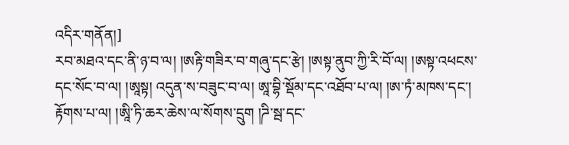འདིར་གནོན།]
རབ་མཐའ་དང་ནི་ཉ་བ་ལ། །ཨརྟི་གཟིར་བ་གཞུ་དང་རྩེ། །ཨསྟ་ནུབ་ཀྱི་རི་བོ་ལ། །ཨསྟ་འཕངས་དང་སོང་བ་ལ། །ཨཱསྟ། འདུན་ས་བཟུང་བ་ལ། ཨཱ་བྷི་སྡོམ་དང་འཐོབ་པ་ལ། །ཨ་ཏཾ་མཁས་དང་། རྟོགས་པ་ལ། །ཨཱི་ཏི་ཆར་ཆེས་ལ་སོགས་དྲུག །ཌི་སྦ་དང་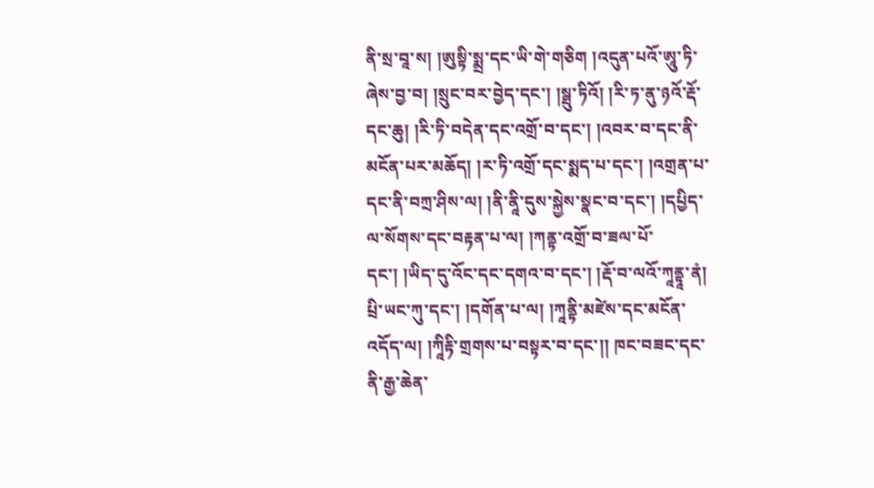ནི་སྲ་བཱ་ས། །ཨུསྟི་སྨྲ་དང་ཡི་གེ་གཅིག །འདུན་པའོ་ཨཱུ་ཏི་ཞེས་བྱ་བ། །སྲུང་བར་བྱེད་དང་། །སྠུ་ཏིའོ། །རི་ཏ་ནུ་ཉའོ་རྡོ་དང་ཆུ། །རི་ཏི་བདེན་དང་འགྲོ་བ་དང་། །འབར་བ་དང་ནི་མངོན་པར་མཆོད། །ར་ཏི་འགྲོ་དང་སྨད་པ་དང་། །འགྲན་པ་དང་ནི་བཀྲ་ཤིས་ལ། །ནི་ནཱི་དུས་སྐྱེས་སྣང་བ་དང་། །དཔྱིད་ལ་སོགས་དང་བརྟན་པ་ལ། །ཀནྟ་འགྲོ་བ་ཟལ་པོ་དང་། །ཡིད་དུ་འོང་དང་དགའ་བ་དང་། །རྡོ་བ་ལའོ་ཀཱནྟཱ་ནཾ། པྲི་ཡང་ཀུ་དང་། །དགོན་པ་ལ། །ཀཱནྟི་མཛེས་དང་མངོན་འདོད་ལ། །ཀཱིརྟི་གྲགས་པ་བསྟར་བ་དང་།། ཁང་བཟང་དང་ནི་རྒྱ་ཆེན་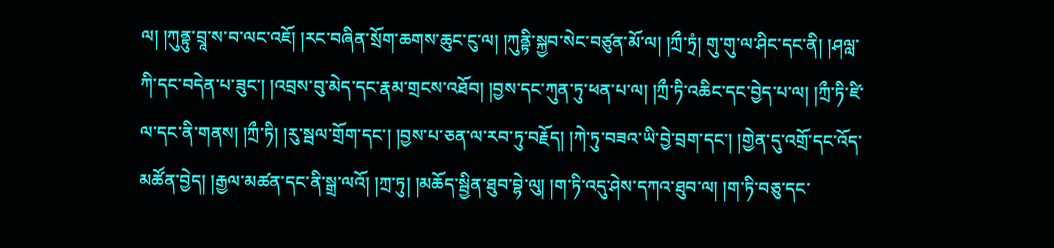ལ། །ཀུནྟུ་བྲཱ་ས་བ་ལང་འཇོ། །རང་བཞིན་སྲོག་ཆགས་ཆུང་ངུ་ལ། །ཀུནྟི་སྐྱབ་སེང་བཙུན་མོ་ལ། །ཀྲྀ་ཏྲཾ། གུ་གུ་ལ་ཤིང་དང་ནི། །ཤལླ་ཀི་དང་བདེན་པ་ཟུང་། །འབྲས་བུ་མེད་དང་རྣམ་གྲངས་འཐོབ། །བྱས་དང་ཀུན་ཏུ་ཕན་པ་ལ། །ཀྲྀ་ཏི་འཆིང་དང་བྱེད་པ་ལ། །ཀྲྀ་ཏི་ཛི་ལ་དང་ནི་གནས། །ཀྲྀ་ཏི། །རུ་སྦལ་གྲོག་དང་། །བྱས་པ་ཅན་ལ་རབ་ཏུ་བརྗོད། །ཀེ་ཏུ་བཟའ་ཡི་བྱེ་བྲག་དང་། །གྱེན་དུ་འགྲོ་དང་འོད་མཚོན་བྱེད། །རྒྱལ་མཚན་དང་ནི་སྒྲ་ལའོ། །ཀྲ་ཏུ། །མཆོད་སྦྱིན་ཐུབ་བྷེ་ལུ། །ག་ཏི་འདུ་ཤེས་དཀའ་ཐུབ་ལ། །ག་ཏི་བཅུ་དང་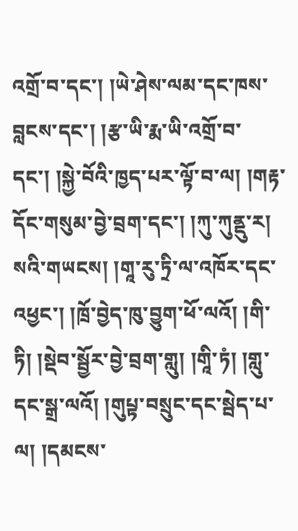འགྲོ་བ་དང་། །ཡེ་ཤེས་ལམ་དང་ཁས་བླངས་དང་། །རྩ་ཡི་རྨ་ཡི་འགྲོ་བ་དང་། །སྐྱེ་བོའི་ཁྱད་པར་ལྟོ་བ་ལ། །གརྟ་དོང་གསུམ་བྱེ་བྲག་དང་། །ཀུ་ཀུནྡུ་ར། སའི་གཡངས། །གཱ་རུ་ཏྲི་ལ་འཁོར་དང་འཕྱང་། །ཁྲོ་བྱེད་ཁུ་བྱུག་ཕོ་ལའོ། །གི་ཏི། །སྡེབ་སྦྱོར་བྱེ་བྲག་གླུ། །གཱི་ཏཾ། །གླུ་དང་སྒྲ་ལའོ། །གུཔྟ་བསྲུང་དང་སྦེད་པ་ལ། །དམངས་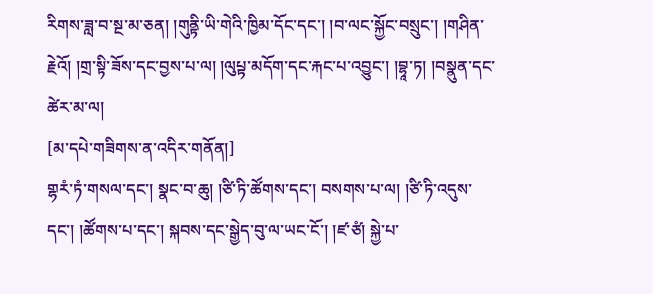རིགས་ཟླ་བ་སྔ་མ་ཅན། །གུནྟི་ཡི་གེའི་ཁྱིམ་དོང་དང་། །བ་ལང་སྐྱོང་བསྲུང་། །གཤིན་རྗེའོ། །གྲ་སྟི་ཟོས་དང་བྱས་པ་ལ། །ལུཔྟ་མདོག་དང་རྐང་པ་འབྱུང་། །བྷཱ་ཏ། །བསྣུན་དང་ཚེར་མ་ལ།
[མ་དཔེ་གཟིགས་ན་འདིར་གནོན།]
གྷརཾ་ཏཾ་གསལ་དང་། སྣང་བ་ཆུ། །ཙི་ཏི་ཚོགས་དང་། བསགས་པ་ལ། །ཙི་ཏི་འདུས་དང་། །ཚོགས་པ་དང་། སྐབས་དང་སྒྱེད་བུ་ལ་ཡང་ངོ་། །ཛ་ཙཾ། སྐྱེ་པ་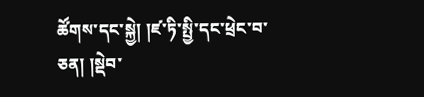ཚོགས་དང་སྐྱེ། །ཛ་ཏི་སྤྱི་དང་ཕྲེང་བ་ཅན། །སྡེབ་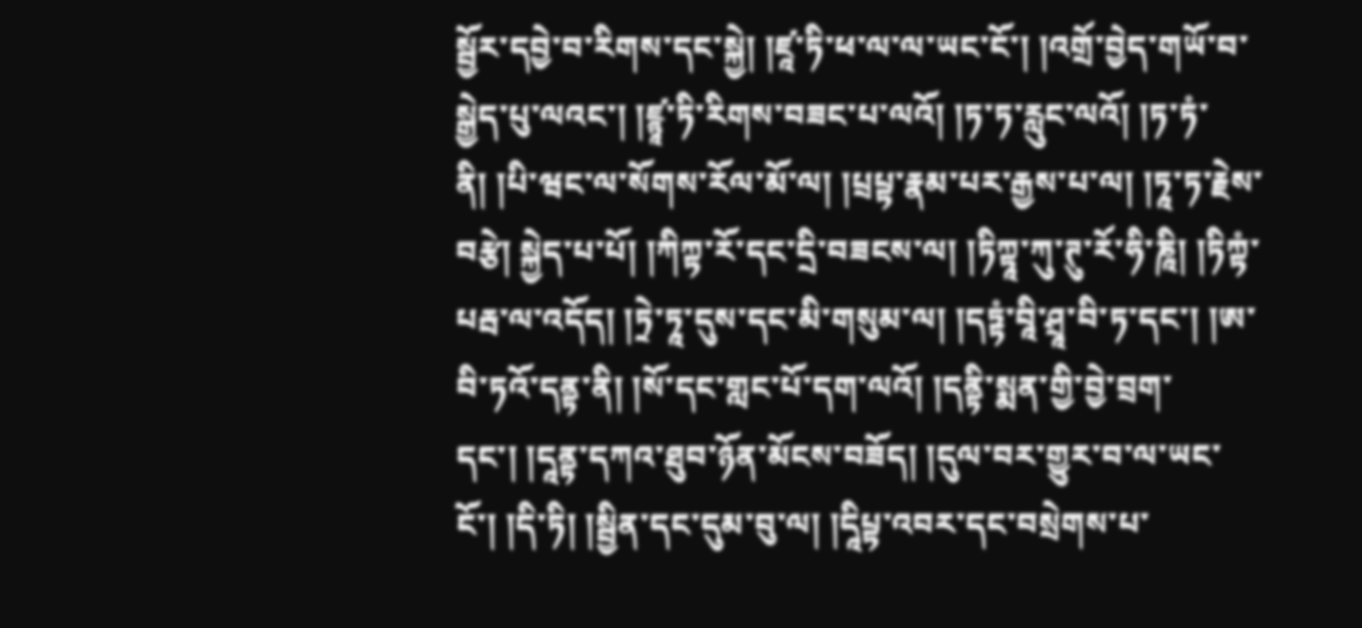སྦྱོར་དབྱེ་བ་རིགས་དང་སྐྱེ། །ཛཱ་ཏི་ཕ་ལ་ལ་ཡང་ངོ་། །འགྲོ་བྱེད་གཡོ་བ་སྒྱེད་པུ་ལའང་། །ཛྙཱ་ཏི་རིགས་བཟང་པ་ལའོ། །ཏ་ཏ་རླུང་ལའོ། །ཏ་ཏཾ་ནི། །པི་ཝང་ལ་སོགས་རོལ་མོ་ལ། །པྲཔྟ་རྣམ་པར་རྒྱས་པ་ལ། །ཏཱ་ཏ་རྗེས་བརྩེ། སྐྱེད་པ་པོ། །ཀིཀྟ་རོ་དང་དྲི་བཟངས་ལ། །ཏིཀྟཱ་ཀུ་ཊུ་རོ་ཧི་ཎཱི། །ཏིཀྟཾ་པརྦ་ལ་འདོད། །ཏྲེ་ཏཱ་དུས་དང་མི་གསུམ་ལ། །དཏྟཾ་བཱི་ཤྲཱ་བི་ཏ་དང་། །ཨ་བི་ཏའོ་དནྟ་ནི། །སོ་དང་གླང་པོ་དག་ལའོ། །དནྟི་སྨན་གྱི་བྱེ་བྲག་དང་། །དཱནྟ་དཀའ་ཐུབ་ཉོན་མོངས་བཟོད། །དུལ་བར་གྱུར་བ་ལ་ཡང་ངོ་། །དི་ཏི། །སྦྱིན་དང་དུམ་བུ་ལ། །དཱིཔྟ་འབར་དང་བསྲེགས་པ་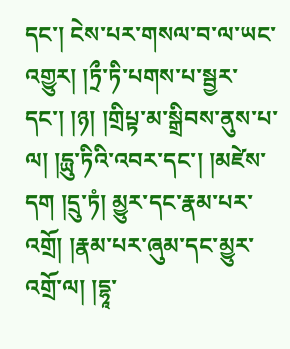དང་། ངེས་པར་གསལ་བ་ལ་ཡང་འགྱུར། །ཏྲྀ་ཏི་པགས་པ་སྦྱར་དང་། །ཉ། །གྲིཔྟ་མ་སྒྲིབས་ནུས་པ་ལ། །དྻུ་ཏིའི་འབར་དང་། །མཛེས་དག །དྲུ་ཏཾ། མྱུར་དང་རྣམ་པར་འགྲོ། །རྣམ་པར་ཞུམ་དང་མྱུར་འགྲོ་ལ། །དྷཱ་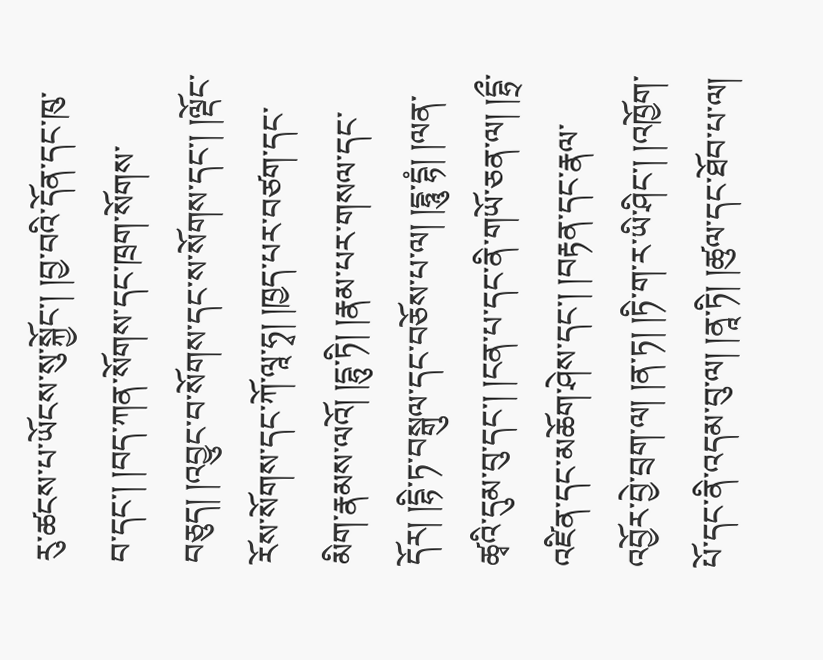རུ་ཚངས་པ་ཡོངས་སུ་སྐྱོང་། །བྱ་བའི་དོན་དང་ཁུ་བ་དང་། །བད་ཀན་སོགས་དང་ཁྲག་སོགས་བཅུད། །འབྱུང་བ་སོགས་དང་ས་སོགས་དང་། །ལྡོང་རོས་སོགས་དང་ཀོ་ལཱ་ཧྭ། །ཁྱད་པར་བཙག་དང་མིག་རྣམས་ལའོ། །དྷུ་ཏི། །རྣམ་པར་གསལ་དང་དོར། །དྷི་ཏ་བསྒུལ་དང་བཅོས་པ་ལ། །དྷཱུ་དྷཾ། །ལན་ཚྭའི་དུམ་བུ་དང་། །ངན་པ་དང་ནི་གཡོ་ཅན་ལ། །དྷྲྀ་འཛིན་དང་མཆོག་ཤེས་དང་། །བརྟན་དང་རྣལ་འབྱོར་བྱེ་བྲག་ལ། །ན་ཏ། །ཏི་ག་ར་ཡི་ཤིང་། །འཁྱོག་པོ་དང་ནི་འདམ་བུ་ལ། །ནཱ་ཏི། །ཚུལ་དང་ཐོབ་པ་ལ།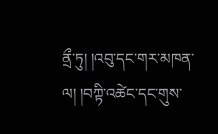ནྲྀ་ཏུ། །འབུ་དང་གར་མཁན་ལ། །བཀྟི་འཚེང་དང་གུས་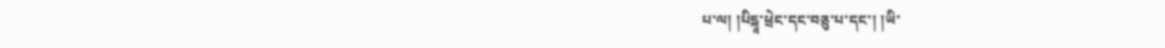པ་ལ། །པིངྐཱ་ཕྲེང་དང་བཅུ་པ་དང་། །ཡི་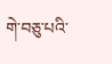གེ་བཅུ་པའི་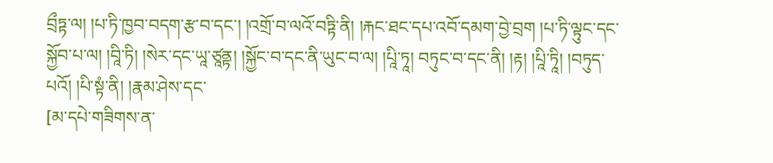བྲྀཏྟ་ལ། །པ་ཏི་ཁྱབ་བདག་རྩ་བ་དང་། །འགྲོ་བ་ལའོ་བཏྟི་ནི། །རྐང་ཐང་དཔ་འབོ་དམག་བྱེ་བྲག །པ་ཏི་ལྟུང་དང་སྐྱོབ་པ་ལ། །བཱི་ཏི། །སེར་དང་ཡཱ་ཙཱནྟ། །སྐྱོང་བ་དང་ནི་ཡུང་བ་ལ། །པཱི་ཏཱ། བཏུང་བ་དང་ནི། །རྟ། །པཱི་ཏཱི། །བཏུད་པའོ། །པི་སྟཾ་ནི། །རྣམ་ཤེས་དང་
[མ་དཔེ་གཟིགས་ན་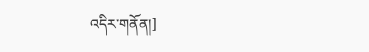འདིར་གནོན།]